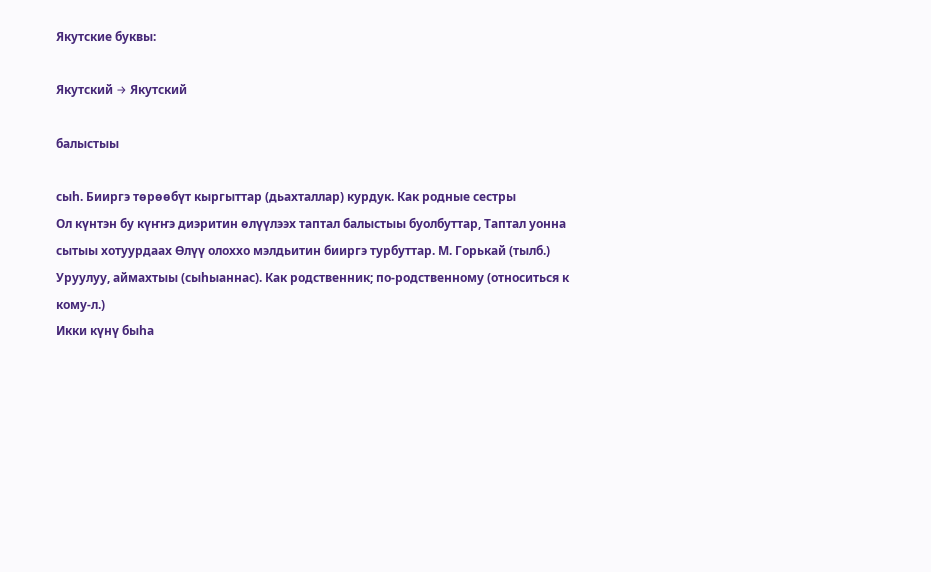Якутские буквы:

Якутский → Якутский

балыстыы

сыһ. Бииргэ төрөөбүт кыргыттар (дьахталлар) курдук. Как родные сестры
Ол күнтэн бу күҥҥэ диэритин өлүүлээх таптал балыстыы буолбуттар, Таптал уонна сытыы хотуурдаах Өлүү олоххо мэлдьитин бииргэ турбуттар. М. Горькай (тылб.)
Уруулуу, аймахтыы (сыһыаннас). Как родственник; по-родственному (относиться к кому-л.)
Икки күнү быһа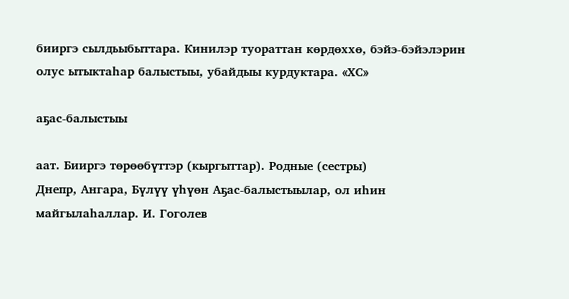бииргэ сылдьыбыттара. Кинилэр туораттан көрдөххө, бэйэ-бэйэлэрин олус ытыктаһар балыстыы, убайдыы курдуктара. «ХС»

аҕас-балыстыы

аат. Бииргэ төрөөбүттэр (кыргыттар). Родные (сестры)
Днепр, Ангара, Бүлүү үһүөн Аҕас-балыстыылар, ол иһин майгылаһаллар. И. Гоголев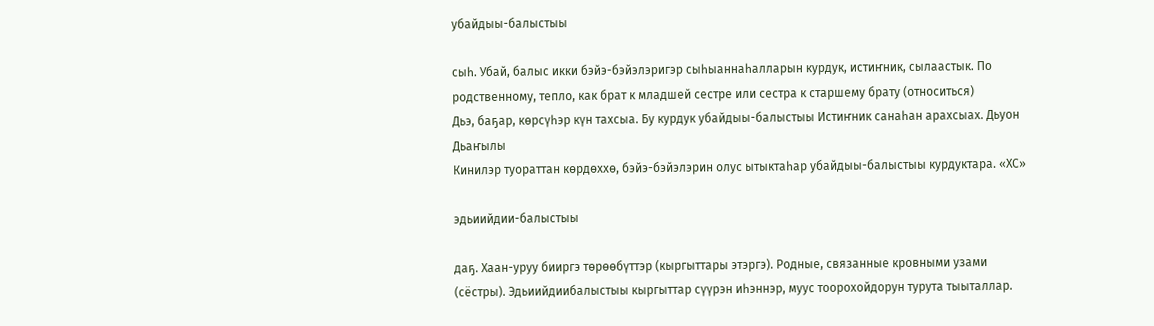убайдыы-балыстыы

сыһ. Убай, балыс икки бэйэ-бэйэлэригэр сыһыаннаһалларын курдук, истиҥник, сылаастык. По родственному, тепло, как брат к младшей сестре или сестра к старшему брату (относиться)
Дьэ, баҕар, көрсүһэр күн тахсыа. Бу курдук убайдыы-балыстыы Истиҥник санаһан арахсыах. Дьуон Дьаҥылы
Кинилэр туораттан көрдөххө, бэйэ-бэйэлэрин олус ытыктаһар убайдыы-балыстыы курдуктара. «ХС»

эдьиийдии-балыстыы

даҕ. Хаан-уруу бииргэ төрөөбүттэр (кыргыттары этэргэ). Родные, связанные кровными узами (сёстры). Эдьиийдиибалыстыы кыргыттар сүүрэн иһэннэр, муус тоорохойдорун турута тыыталлар.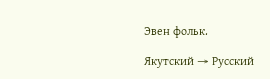Эвен фольк.

Якутский → Русский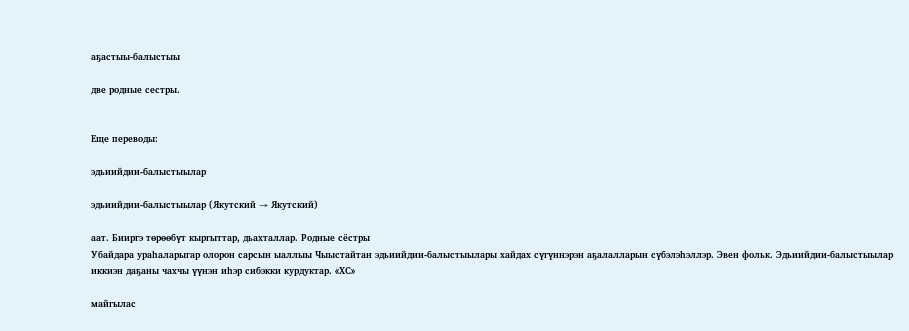аҕастыы-балыстыы

две родные сестры.


Еще переводы:

эдьиийдии-балыстыылар

эдьиийдии-балыстыылар (Якутский → Якутский)

аат. Бииргэ төрөөбүт кыргыттар, дьахталлар. Родные сёстры
Убайдара ураһаларыгар олорон сарсын ыаллыы Чыыстайтан эдьиийдии-балыстыылары хайдах сүгүннэрэн аҕалалларын сүбэлэһэллэр. Эвен фольк. Эдьиийдии-балыстыылар иккиэн даҕаны чахчы үүнэн иһэр сибэкки курдуктар. «ХС»

майгылас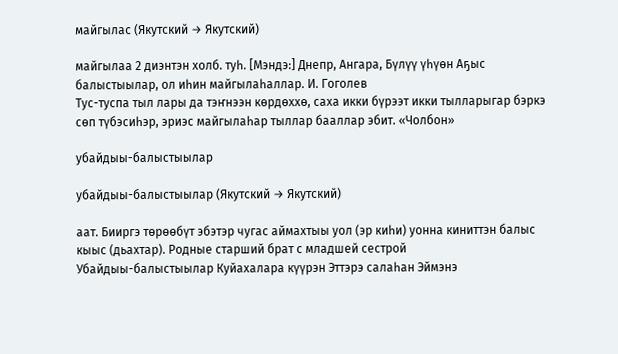майгылас (Якутский → Якутский)

майгылаа 2 диэнтэн холб. туһ. [Мэндэ:] Днепр, Ангара, Бүлүү үһүөн Аҕыс балыстыылар, ол иһин майгылаһаллар. И. Гоголев
Тус-туспа тыл лары да тэҥнээн көрдөххө, саха икки бүрээт икки тылларыгар бэркэ сөп түбэсиһэр, эриэс майгылаһар тыллар бааллар эбит. «Чолбон»

убайдыы-балыстыылар

убайдыы-балыстыылар (Якутский → Якутский)

аат. Бииргэ төрөөбүт эбэтэр чугас аймахтыы уол (эр киһи) уонна киниттэн балыс кыыс (дьахтар). Родные старший брат с младшей сестрой
Убайдыы-балыстыылар Куйахалара күүрэн Эттэрэ салаһан Эймэнэ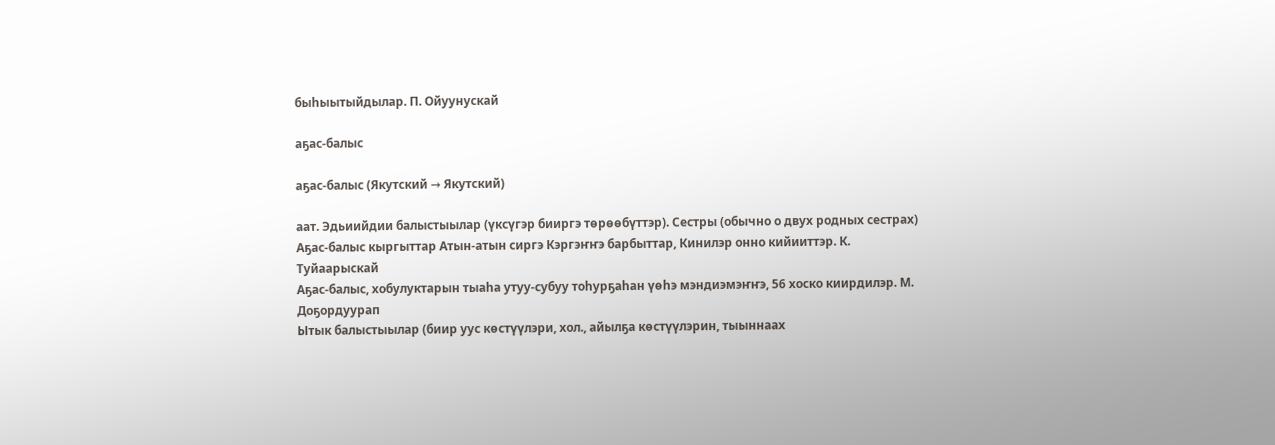быһыытыйдылар. П. Ойуунускай

аҕас-балыс

аҕас-балыс (Якутский → Якутский)

аат. Эдьиийдии балыстыылар (үксүгэр бииргэ төрөөбүттэр). Сестры (обычно о двух родных сестрах)
Аҕас-балыс кыргыттар Атын-атын сиргэ Кэргэҥҥэ барбыттар, Кинилэр онно кийииттэр. К. Туйаарыскай
Аҕас-балыс, хобулуктарын тыаһа утуу-субуу тоһурҕаһан үөһэ мэндиэмэҥҥэ, 56 хоско киирдилэр. М. Доҕордуурап
Ытык балыстыылар (биир уус көстүүлэри, хол., айылҕа көстүүлэрин, тыыннаах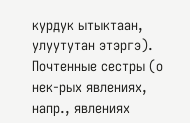курдук ытыктаан, улуутутан этэргэ). Почтенные сестры (о нек-рых явлениях, напр., явлениях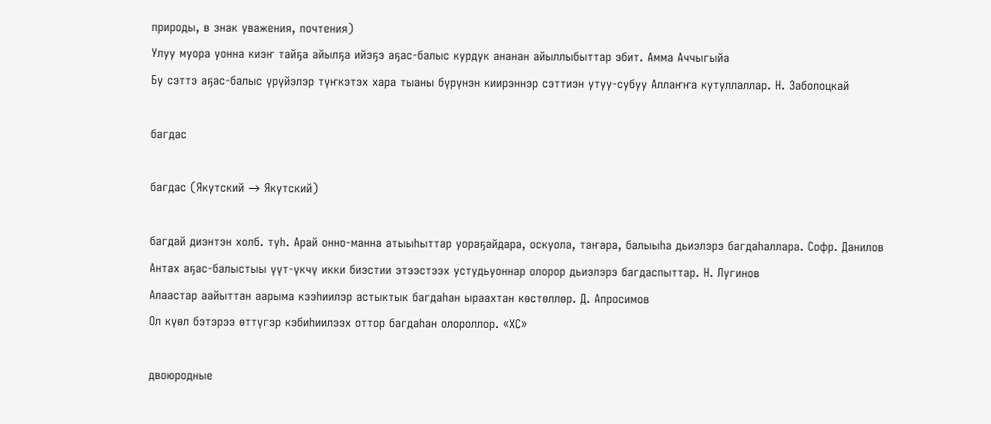природы, в знак уважения, почтения)
Улуу муора уонна киэҥ тайҕа айылҕа ийэҕэ аҕас-балыс курдук ананан айыллыбыттар эбит. Амма Аччыгыйа
Бу сэттэ аҕас-балыс үрүйэлэр түҥкэтэх хара тыаны бүрүнэн киирэннэр сэттиэн утуу-субуу Аллаҥҥа кутуллаллар. Н. Заболоцкай

багдас

багдас (Якутский → Якутский)

багдай диэнтэн холб. туһ. Арай онно-манна атыыһыттар уораҕайдара, оскуола, таҥара, балыыһа дьиэлэрэ багдаһаллара. Софр. Данилов
Антах аҕас-балыстыы үүт-үкчү икки биэстии этээстээх устудьуоннар олорор дьиэлэрэ багдаспыттар. Н. Лугинов
Алаастар аайыттан аарыма кээһиилэр астыктык багдаһан ыраахтан көстөллөр. Д. Апросимов
Ол күөл бэтэрээ өттүгэр кэбиһиилээх оттор багдаһан олороллор. «ХС»

двоюродные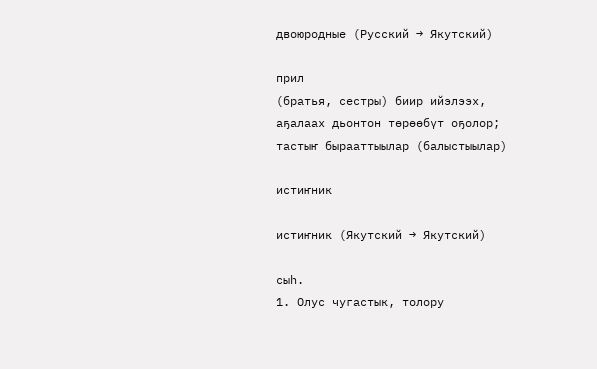двоюродные (Русский → Якутский)

прил
(братья, сестры) биир ийэлээх, аҕалаах дьонтон төрөөбүт оҕолор; тастыҥ бырааттыылар (балыстыылар)

истиҥник

истиҥник (Якутский → Якутский)

сыһ.
1. Олус чугастык, толору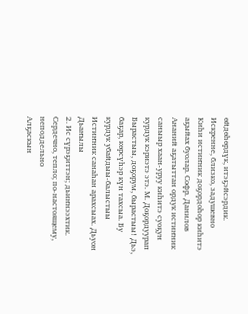өйдөһөрдүк, итэҕэйсэрдик. Искренне, близко, задушевно
Киһи истиҥник доҕордоһор киһитэ аҕыйах буолар. Софр. Данилов
Ананий аҕатыттан ордук истиҥник саныыр хаан-уруу киһитэ суоҕун курдук кэриэтэ этэ. М. Доҕордуурап
Бырастыы, доҕорум, бырастыы! Дьэ, баҕар, көрсүһэр күн тахсыа. Бу курдук убайдыы-балыстыы Истиҥник санаһан арахсыах. Дьуон Дьаҥылы
2. Ис сүрэҕиттэн; дьиҥнээхтик. Сердечно, тепло; по-настоящему, неподдельно
Алҕаскын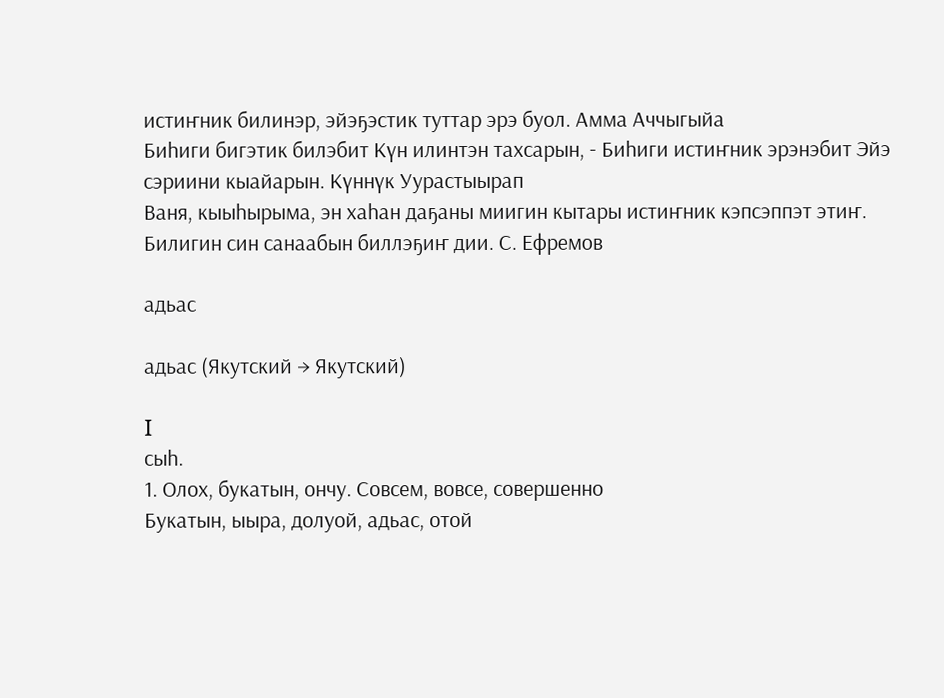истиҥник билинэр, эйэҕэстик туттар эрэ буол. Амма Аччыгыйа
Биһиги бигэтик билэбит Күн илинтэн тахсарын, - Биһиги истиҥник эрэнэбит Эйэ сэриини кыайарын. Күннүк Уурастыырап
Ваня, кыыһырыма, эн хаһан даҕаны миигин кытары истиҥник кэпсэппэт этиҥ. Билигин син санаабын биллэҕиҥ дии. С. Ефремов

адьас

адьас (Якутский → Якутский)

I
сыһ.
1. Олох, букатын, ончу. Совсем, вовсе, совершенно
Букатын, ыыра, долуой, адьас, отой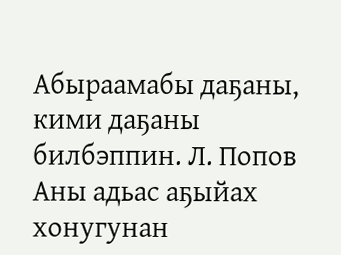Абыраамабы даҕаны, кими даҕаны билбэппин. Л. Попов
Аны адьас аҕыйах хонугунан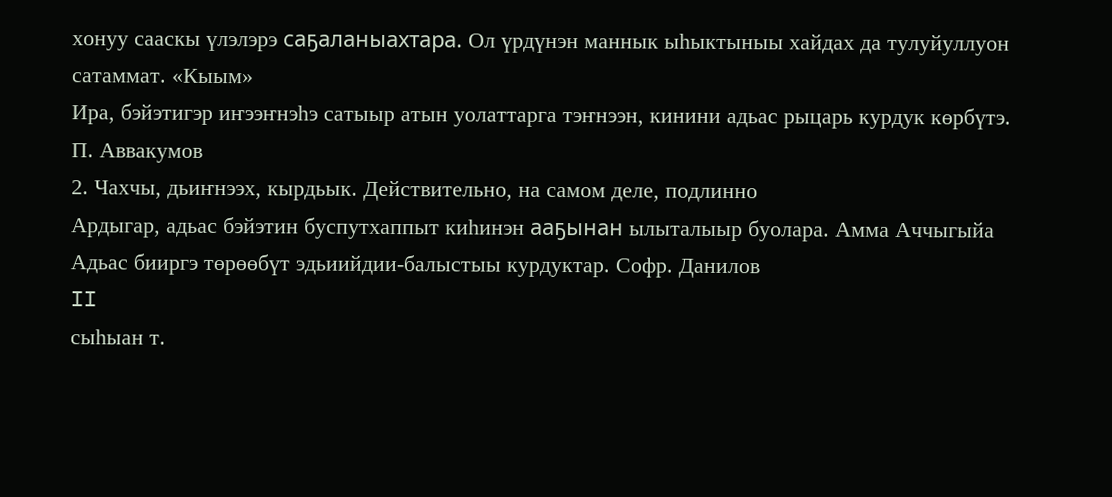хонуу сааскы үлэлэрэ саҕаланыахтара. Ол үрдүнэн маннык ыһыктыныы хайдах да тулуйуллуон сатаммат. «Кыым»
Ира, бэйэтигэр иҥээҥнэһэ сатыыр атын уолаттарга тэҥнээн, кинини адьас рыцарь курдук көрбүтэ. П. Аввакумов
2. Чахчы, дьиҥнээх, кырдьык. Действительно, на самом деле, подлинно
Ардыгар, адьас бэйэтин буспутхаппыт киһинэн ааҕынан ылыталыыр буолара. Амма Аччыгыйа
Адьас бииргэ төрөөбүт эдьиийдии-балыстыы курдуктар. Софр. Данилов
II
сыһыан т.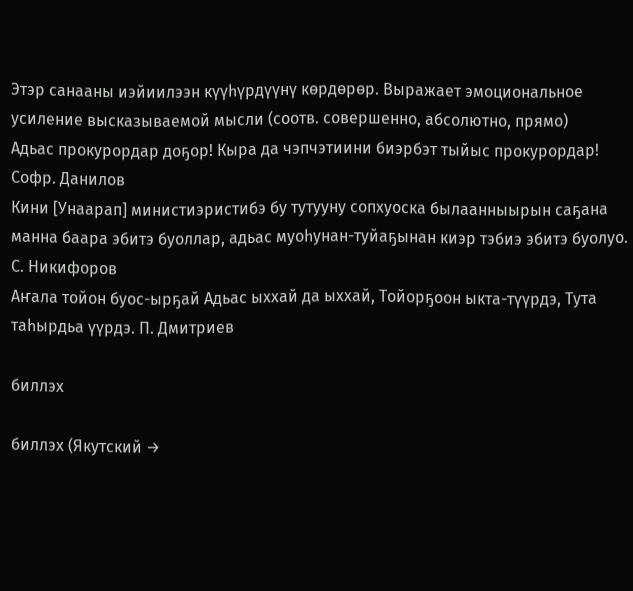Этэр санааны иэйиилээн күүһүрдүүнү көрдөрөр. Выражает эмоциональное усиление высказываемой мысли (соотв. совершенно, абсолютно, прямо)
Адьас прокурордар доҕор! Кыра да чэпчэтиини биэрбэт тыйыс прокурордар! Софр. Данилов
Кини [Унаарап] министиэристибэ бу тутууну сопхуоска былаанныырын саҕана манна баара эбитэ буоллар, адьас муоһунан-туйаҕынан киэр тэбиэ эбитэ буолуо. С. Никифоров
Аҥала тойон буос-ырҕай Адьас ыххай да ыххай, Тойорҕоон ыкта-түүрдэ, Тута таһырдьа үүрдэ. П. Дмитриев

биллэх

биллэх (Якутский →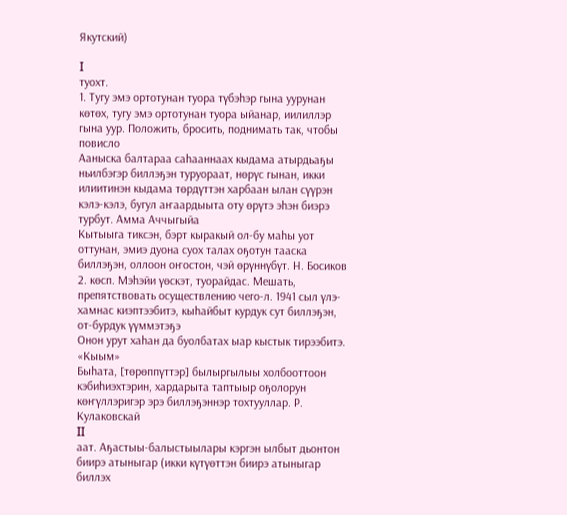Якутский)

I
туохт.
1. Тугу эмэ ортотунан туора түбэһэр гына уурунан көтөх, тугу эмэ ортотунан туора ыйанар, иилиллэр гына уур. Положить, бросить, поднимать так, чтобы повисло
Ааныска балтараа саһааннаах кыдама атырдьаҕы ньилбэгэр биллэҕэн туруораат, нөрүс гынан, икки илиитинэн кыдама төрдүттэн харбаан ылан сүүрэн кэлэ-кэлэ, бугул аҥаардыыта оту өрүтэ эһэн биэрэ турбут. Амма Аччыгыйа
Кытыыга тиксэн, бэрт кыракый ол-бу маһы уот оттунан, эмиэ дуона суох талах оҕотун тааска биллэҕэн, оллоон оҥостон, чэй өрүннүбүт. Н. Босиков
2. көсп. Мэһэйи үөскэт, туорайдас. Мешать, препятствовать осуществлению чего-л. 1941 сыл үлэ-хамнас киэптээбитэ, кыһайбыт курдук сут биллэҕэн, от-бурдук үүммэтэҕэ
Онон урут хаһан да буолбатах ыар кыстык тирээбитэ. «Кыым»
Быһата, [төрөппүттэр] былыргылыы холбооттоон кэбиһиэхтэрин, хардарыта таптыыр оҕолорун көҥүллэригэр эрэ биллэҕэннэр тохтууллар. Р. Кулаковскай
II
аат. Аҕастыы-балыстыылары кэргэн ылбыт дьонтон биирэ атыныгар (икки күтүөттэн биирэ атыныгар биллэх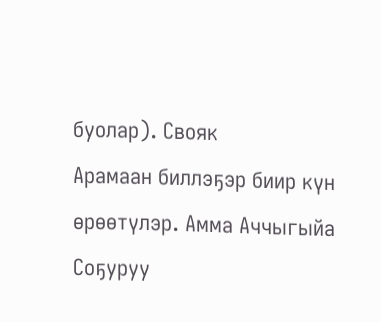буолар). Свояк
Арамаан биллэҕэр биир күн өрөөтүлэр. Амма Аччыгыйа
Соҕуруу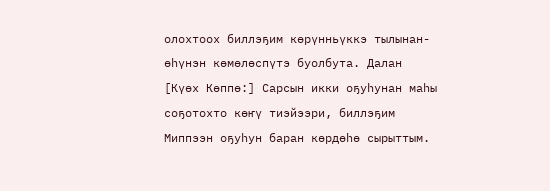олохтоох биллэҕим көрүнньүккэ тылынан-өһүнэн көмөлөспүтэ буолбута. Далан
[Күөх Көппө:] Сарсын икки оҕуһунан маһы соҕотохто көҥү тиэйээри, биллэҕим Миппээн оҕуһун баран көрдөһө сырыттым.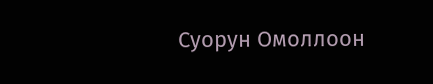Суорун Омоллоон